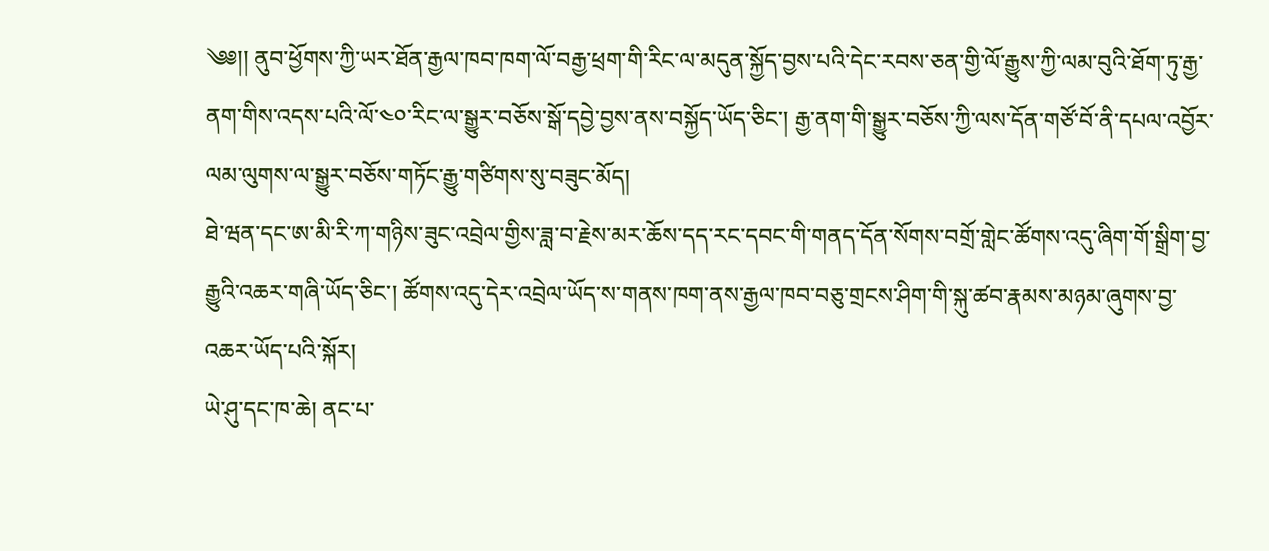༄༅།། ནུབ་ཕྱོགས་ཀྱི་ཡར་ཐོན་རྒྱལ་ཁབ་ཁག་ལོ་བརྒྱ་ཕྲག་གི་རིང་ལ་མདུན་སྐྱོད་བྱས་པའི་དེང་རབས་ཅན་གྱི་ལོ་རྒྱུས་ཀྱི་ལམ་བུའི་ཐོག་ཏུ་རྒྱ་ནག་གིས་འདས་པའི་ལོ་༤༠་རིང་ལ་སྒྱུར་བཅོས་སྒོ་དབྱེ་བྱས་ནས་བསྐྱོད་ཡོད་ཅིང་། རྒྱ་ནག་གི་སྒྱུར་བཅོས་ཀྱི་ལས་དོན་གཙོ་བོ་ནི་དཔལ་འབྱོར་ལམ་ལུགས་ལ་སྒྱུར་བཅོས་གཏོང་རྒྱུ་གཙིགས་སུ་བཟུང་མོད།
ཐེ་ཝན་དང་ཨ་མི་རི་ཀ་གཉིས་ཟུང་འབྲེལ་གྱིས་ཟླ་བ་རྗེས་མར་ཆོས་དད་རང་དབང་གི་གནད་དོན་སོགས་བགྲོ་གླེང་ཚོགས་འདུ་ཞིག་གོ་སྒྲིག་བྱ་རྒྱུའི་འཆར་གཞི་ཡོད་ཅིང་། ཚོགས་འདུ་དེར་འབྲེལ་ཡོད་ས་གནས་ཁག་ནས་རྒྱལ་ཁབ་བཅུ་གྲངས་ཤིག་གི་སྐུ་ཚབ་རྣམས་མཉམ་ཞུགས་བྱ་འཆར་ཡོད་པའི་སྐོར།
ཡེ་ཤུ་དང་ཁ་ཆེ། ནང་པ་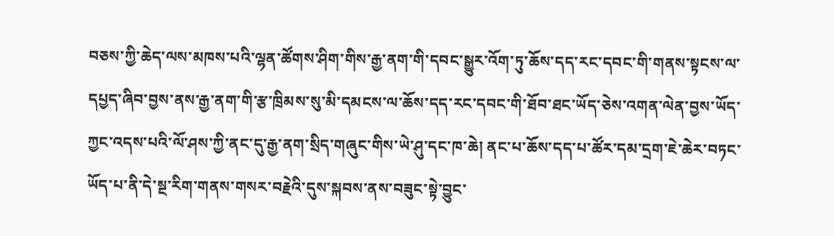བཅས་ཀྱི་ཆེད་ལས་མཁས་པའི་ལྷན་ཚོགས་ཤིག་གིས་རྒྱ་ནག་གི་དབང་སྒྱུར་འོག་ཏུ་ཆོས་དད་རང་དབང་གི་གནས་སྟངས་ལ་དཔྱད་ཞིབ་བྱས་ནས་རྒྱ་ནག་གི་རྩ་ཁྲིམས་སུ་མི་དམངས་ལ་ཆོས་དད་རང་དབང་གི་ཐོབ་ཐང་ཡོད་ཅེས་འགན་ལེན་བྱས་ཡོད་ཀྱང་འདས་པའི་ལོ་ཤས་ཀྱི་ནང་དུ་རྒྱ་ནག་སྲིད་གཞུང་གིས་ཡེ་ཤུ་དང་ཁ་ཆེ། ནང་པ་ཆོས་དད་པ་ཚོར་དམ་དྲག་ཇེ་ཆེར་བཏང་ཡོད་པ་ནི་དེ་སྔ་རིག་གནས་གསར་བརྗེའི་དུས་སྐབས་ནས་བཟུང་སྟེ་བྱུང་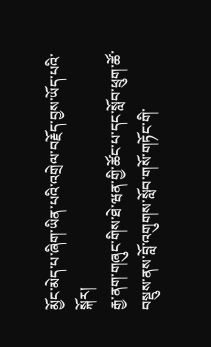མྱོང་མེད་པ་ཞིག་ཡིན་པའི་འགྲེལ་བརྗོད་བྱས་ཡོད་པའི་སྐོར།
རྒྱ་ནག་གཞུང་གིས་ཐེ་ཝན་གྱི་ཚོང་པ་དང་སློབ་ཕྲུག་ཚོ་བསྡུས་ནས་བློ་འགུགས་སློབ་གསོ་གཏོང་གི་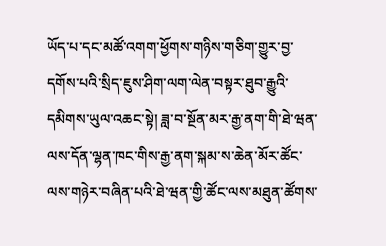ཡོད་པ་དང་མཚོ་འགག་ཕྱོགས་གཉིས་གཅིག་གྱུར་བྱ་དགོས་པའི་སྲིད་ཇུས་ཤིག་ལག་ལེན་བསྟར་ཐུབ་རྒྱུའི་དམིགས་ཡུལ་འཆང་སྟེ། ཟླ་བ་སྔོན་མར་རྒྱ་ནག་གི་ཐེ་ཝན་ལས་དོན་ལྷན་ཁང་གིས་རྒྱ་ནག་སྐམ་ས་ཆེན་མོར་ཚོང་ལས་གཉེར་བཞིན་པའི་ཐེ་ཝན་གྱི་ཚོང་ལས་མཐུན་ཚོགས་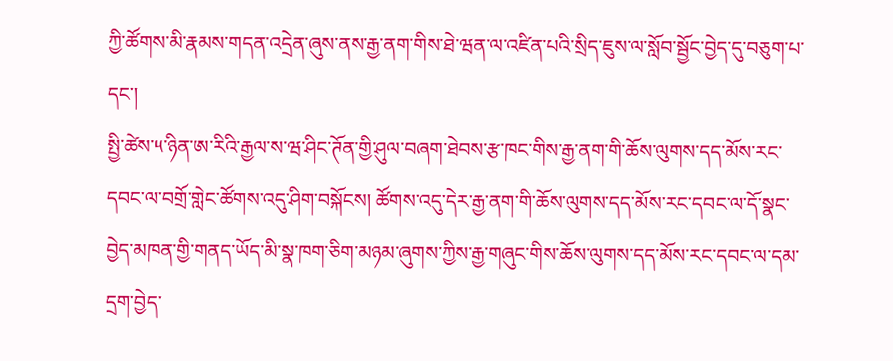ཀྱི་ཚོགས་མི་རྣམས་གདན་འདྲེན་ཞུས་ནས་རྒྱ་ནག་གིས་ཐེ་ཝན་ལ་འཛིན་པའི་སྲིད་ཇུས་ལ་སློབ་སྦྱོང་བྱེད་དུ་བཅུག་པ་དང་།
སྤྱི་ཚེས་༥་ཉིན་ཨ་རིའི་རྒྱལ་ས་ཝ་ཤིང་ཊོན་གྱི་ཤུལ་བཞག་ཐེབས་རྩ་ཁང་གིས་རྒྱ་ནག་གི་ཆོས་ལུགས་དད་མོས་རང་དབང་ལ་བགྲོ་གླེང་ཚོགས་འདུ་ཤིག་བསྐོངས། ཚོགས་འདུ་དེར་རྒྱ་ནག་གི་ཆོས་ལུགས་དད་མོས་རང་དབང་ལ་དོ་སྣང་བྱེད་མཁན་གྱི་གནད་ཡོད་མི་སྣ་ཁག་ཅིག་མཉམ་ཞུགས་ཀྱིས་རྒྱ་གཞུང་གིས་ཆོས་ལུགས་དད་མོས་རང་དབང་ལ་དམ་དྲག་བྱེད་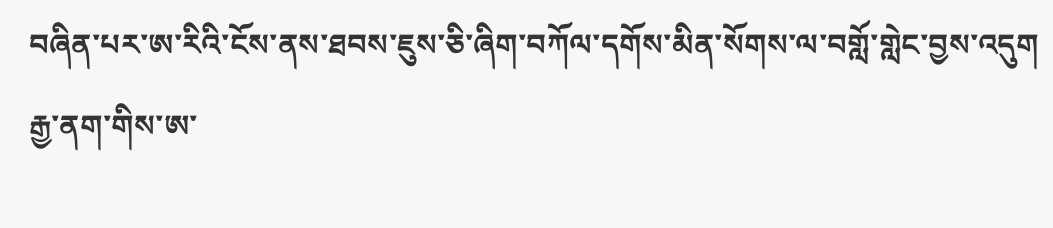བཞིན་པར་ཨ་རིའི་ངོས་ནས་ཐབས་ཇུས་ཅི་ཞིག་བཀོལ་དགོས་མིན་སོགས་ལ་བགློ་གླེང་བྱས་འདུག
རྒྱ་ནག་གིས་ཨ་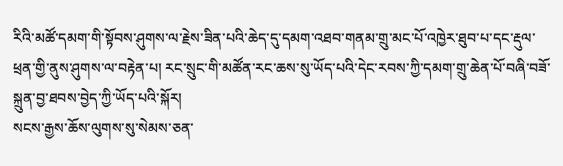རིའི་མཚོ་དམག་གི་སྟོབས་ཤུགས་ལ་རྗེས་ཟིན་པའི་ཆེད་དུ་དམག་འཐབ་གནམ་གྲུ་མང་པོ་འཁྱེར་ཐུབ་པ་དང་རྡུལ་ཕྲན་གྱི་ནུས་ཤུགས་ལ་བརྟེན་པ། རང་སྲུང་གི་མཚོན་རང་ཆས་སུ་ཡོད་པའི་དེང་རབས་ཀྱི་དམག་གྲུ་ཆེན་པོ་བཞི་བཟོ་སྐྲུན་བྱ་ཐབས་བྱེད་ཀྱི་ཡོད་པའི་སྐོར།
སངས་རྒྱས་ཆོས་ལུགས་སུ་སེམས་ཅན་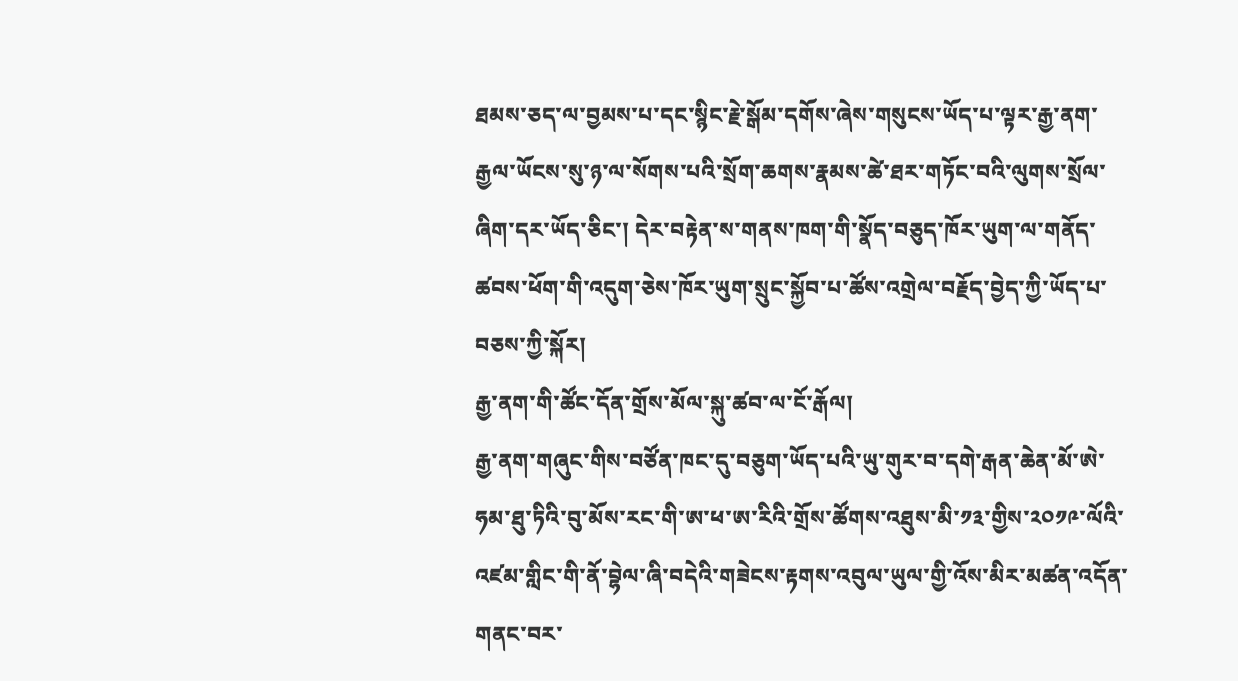ཐམས་ཅད་ལ་བྱམས་པ་དང་སྙིང་རྗེ་སྒོམ་དགོས་ཞེས་གསུངས་ཡོད་པ་ལྟར་རྒྱ་ནག་རྒྱལ་ཡོངས་སུ་ཉ་ལ་སོགས་པའི་སྲོག་ཆགས་རྣམས་ཚེ་ཐར་གཏོང་བའི་ལུགས་སྲོལ་ཞིག་དར་ཡོད་ཅིང་། དེར་བརྟེན་ས་གནས་ཁག་གི་སྣོད་བཅུད་ཁོར་ཡུག་ལ་གནོད་ཚབས་ཕོག་གི་འདུག་ཅེས་ཁོར་ཡུག་སྲུང་སྐྱོབ་པ་ཚོས་འགྲེལ་བརྗོད་བྱེད་ཀྱི་ཡོད་པ་བཅས་ཀྱི་སྐོར།
རྒྱ་ནག་གི་ཚོང་དོན་གྲོས་མོལ་སྐུ་ཚབ་ལ་ངོ་རྒོལ།
རྒྱ་ནག་གཞུང་གིས་བཙོན་ཁང་དུ་བཅུག་ཡོད་པའི་ཡུ་གུར་བ་དགེ་རྒན་ཆེན་མོ་ཨེ་ཧམ་ཐུ་ཏིའི་བུ་མོས་རང་གི་ཨ་ཕ་ཨ་རིའི་གྲོས་ཚོགས་འཐུས་མི་༡༣་གྱིས་༢༠༡༩་ལོའི་འཛམ་གླིང་གི་ནོ་བྷེལ་ཞི་བདེའི་གཟེངས་རྟགས་འབུལ་ཡུལ་གྱི་འོས་མིར་མཚན་འདོན་གནང་བར་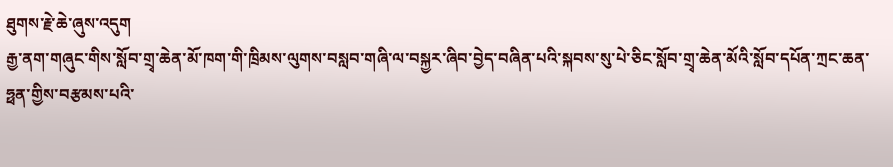ཐུགས་རྗེ་ཆེ་ཞུས་འདུག
རྒྱ་ནག་གཞུང་གིས་སློབ་གྲྭ་ཆེན་མོ་ཁག་གི་ཁྲིམས་ལུགས་བསླབ་གཞི་ལ་བསྐྱར་ཞིབ་བྱེད་བཞིན་པའི་སྐབས་སུ་པེ་ཅིང་སློབ་གྲྭ་ཆེན་མོའི་སློབ་དཔོན་ཀྲང་ཆན་ཧྥན་གྱིས་བརྩམས་པའི་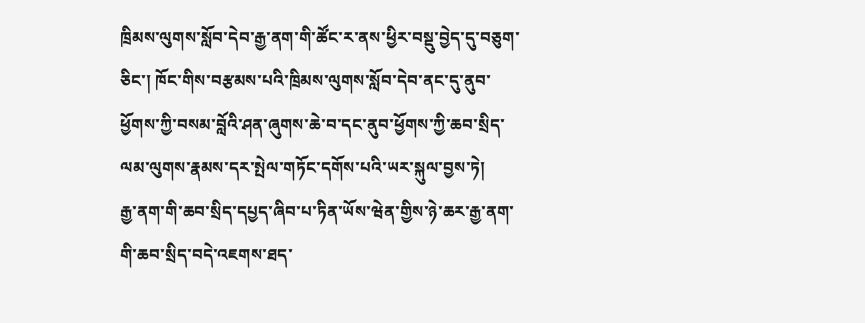ཁྲིམས་ལུགས་སློབ་དེབ་རྒྱ་ནག་གི་ཚོང་ར་ནས་ཕྱིར་བསྡུ་བྱེད་དུ་བཅུག་ཅིང་། ཁོང་གིས་བརྩམས་པའི་ཁྲིམས་ལུགས་སློབ་དེབ་ནང་དུ་ནུབ་ཕྱོགས་ཀྱི་བསམ་བློའི་ཤན་ཞུགས་ཆེ་བ་དང་ནུབ་ཕྱོགས་ཀྱི་ཆབ་སྲིད་ལམ་ལུགས་རྣམས་དར་སྤེལ་གཏོང་དགོས་པའི་ཡར་སྐུལ་བྱས་ཏེ།
རྒྱ་ནག་གི་ཆབ་སྲིད་དཔྱད་ཞིབ་པ་ཏིན་ཡོས་ཝེན་གྱིས་ཉེ་ཆར་རྒྱ་ནག་གི་ཆབ་སྲིད་བདེ་འཇགས་ཐད་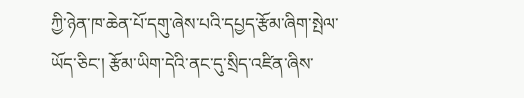ཀྱི་ཉེན་ཁ་ཆེན་པོ་དགུ་ཞེས་པའི་དཔྱད་རྩོམ་ཞིག་སྤེལ་ཡོད་ཅིང་། རྩོམ་ཡིག་དེའི་ནང་དུ་སྲིད་འཛིན་ཞིས་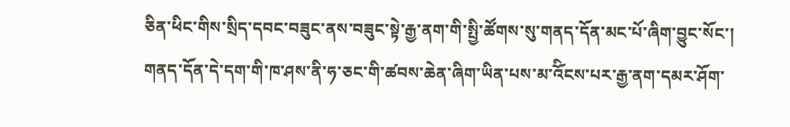ཅིན་ཕིང་གིས་སྲིད་དབང་བཟུང་ནས་བཟུང་སྟེ་རྒྱ་ནག་གི་སྤྱི་ཚོགས་སུ་གནད་དོན་མང་པོ་ཞིག་བྱུང་སོང་། གནད་དོན་དེ་དག་གི་ཁ་ཤས་ནི་ཧ་ཅང་གི་ཚབས་ཆེན་ཞིག་ཡིན་པས་མ་འོིངས་པར་རྒྱ་ནག་དམར་ཤོག་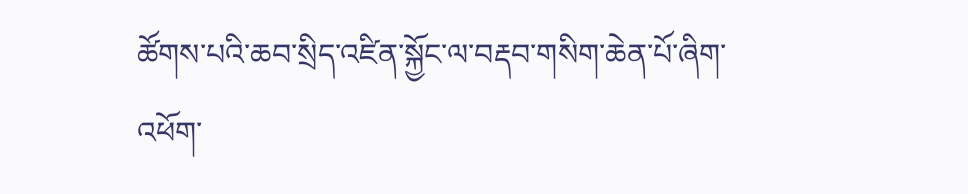ཚོགས་པའི་ཆབ་སྲིད་འཛིན་སྐྱོང་ལ་བརྡབ་གསིག་ཆེན་པོ་ཞིག་འཕོག་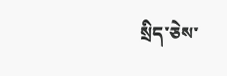སྲིད་ཅེས་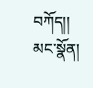བཀོད།།
མང་སྣོན།